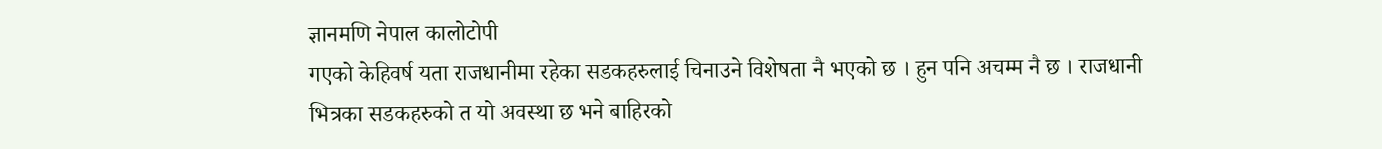ज्ञानमणि नेपाल कालोटोपी
गएको केहिवर्ष यता राजधानीमा रहेका सडकहरुलाई चिनाउने विशेषता नै भएको छ । हुन पनि अचम्म नै छ । राजधानी भित्रका सडकहरुको त यो अवस्था छ भने बाहिरको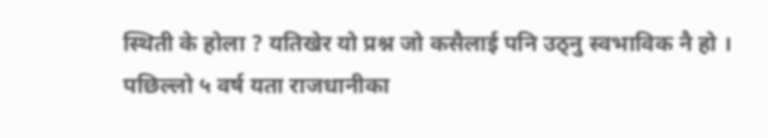स्थिती के होला ? यतिखेर यो प्रश्न जो कसैलाई पनि उठ्नु स्वभाविक नै हो । पछिल्लो ५ वर्ष यता राजधानीका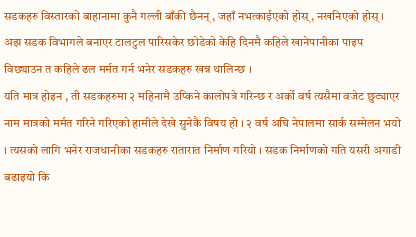सडकहरु विस्तारको बाहानामा कुनै गल्ली बाँकी छैनन् , जहाँ नभत्काईएको होस् , नखनिएको होस् । अझ सडक विभागले बनाएर टालटुल पारिसकेर छोडेको केहि दिनमै कहिले खानेपानीका पाइप विछ्याउन त कहिले ढल मर्मत गर्न भनेर सडकहरु खन्न थालिन्छ ।
यति मात्र होइन , ती सडकहरुमा २ महिनामै उप्किने कालोपत्रे गरिन्छ र अर्को वर्ष त्यसैमा वजेट छुट्याएर नाम मात्रको मर्मत गरिने गरिएको हामीले देखे सुनेकै विषय हो । २ वर्ष अघि नेपालमा सार्क सम्मेलन भयो । त्यसको लागि भनेर राजधानीका सडकहरु रातारात निर्माण गरियो । सडक निर्माणको गति यसरी अगाडी बढाइयो कि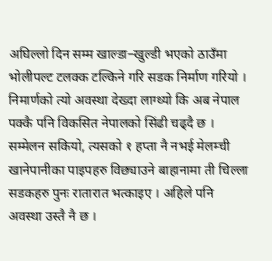अघिल्लो दिन सम्म खाल्डा–खुल्डी भएको ठाउँमा भोलीपल्ट टलक्क टल्किने गरि सडक निर्माण गरियो । निमार्णको त्यो अवस्था देख्दा लाग्थ्यो कि अब नेपाल पक्कै पनि विकसित नेपालको सिंढी चढ्दै छ । सम्मेलन सकियो, त्यसको १ हप्ता नै नभई मेलम्ची खानेपानीका पाइपहरु विछ्याउने बाहानामा ती चिल्ला सडकहरु पुनः रातारात भत्काइए । अहिले पनि अवस्था उस्तै नै छ ।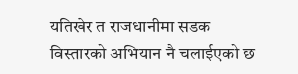यतिखेर त राजधानीमा सडक विस्तारको अभियान नै चलाईएको छ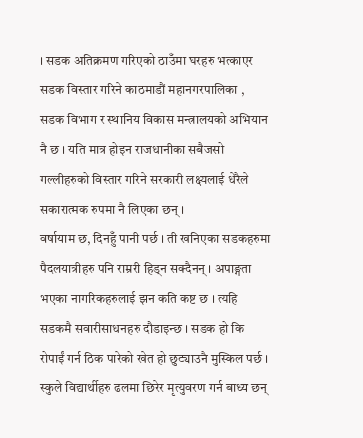। सडक अतिक्रमण गरिएको ठाउँमा घरहरु भत्काएर सडक विस्तार गरिने काठमाडौं महानगरपालिका , सडक विभाग र स्थानिय विकास मन्त्रालयको अभियान नै छ । यति मात्र होइन राजधानीका सबैजसो गल्लीहरुको विस्तार गरिने सरकारी लक्ष्यलाई धेरैले सकारात्मक रुपमा नै लिएका छन् ।
वर्षायाम छ, दिनहुँ पानी पर्छ । ती खनिएका सडकहरुमा पैदलयात्रीहरु पनि राम्ररी हिड्न सक्दैनन् । अपाङ्गता भएका नागरिकहरुलाई झन कति कष्ट छ । त्यहि सडकमै सवारीसाधनहरु दौडाइन्छ । सडक हो कि रोपाईं गर्न ठिक पारेको खेत हो छुट्याउनै मुस्किल पर्छ । स्कुले विद्यार्थीहरु ढलमा छिरेर मृत्युवरण गर्न बाध्य छन्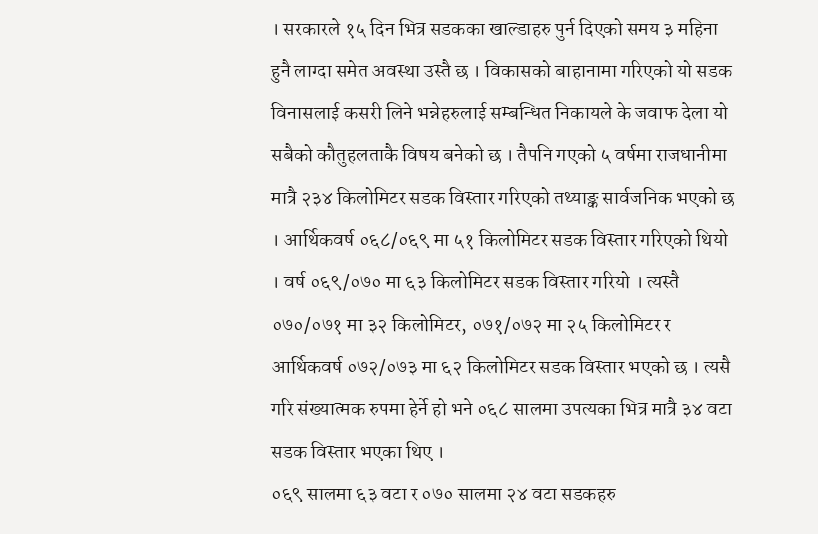। सरकारले १५ दिन भित्र सडकका खाल्डाहरु पुर्न दिएको समय ३ महिना हुनै लाग्दा समेत अवस्था उस्तै छ । विकासको बाहानामा गरिएको यो सडक विनासलाई कसरी लिने भन्नेहरुलाई सम्बन्धित निकायले के जवाफ देला यो सबैको कौतुहलताकै विषय बनेको छ । तैपनि गएको ५ वर्षमा राजधानीमा मात्रै २३४ किलोमिटर सडक विस्तार गरिएको तथ्याङ्क सार्वजनिक भएको छ । आर्थिकवर्ष ०६८/०६९ मा ५१ किलोमिटर सडक विस्तार गरिएको थियो । वर्ष ०६९/०७० मा ६३ किलोमिटर सडक विस्तार गरियो । त्यस्तै ०७०/०७१ मा ३२ किलोमिटर, ०७१/०७२ मा २५ किलोमिटर र आर्थिकवर्ष ०७२/०७३ मा ६२ किलोमिटर सडक विस्तार भएको छ । त्यसै गरि संख्यात्मक रुपमा हेर्ने हो भने ०६८ सालमा उपत्यका भित्र मात्रै ३४ वटा सडक विस्तार भएका थिए ।
०६९ सालमा ६३ वटा र ०७० सालमा २४ वटा सडकहरु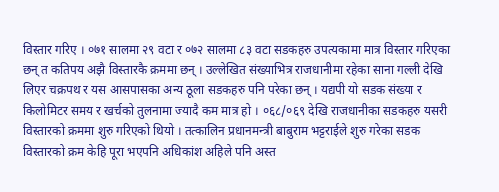विस्तार गरिए । ०७१ सालमा २९ वटा र ०७२ सालमा ८३ वटा सडकहरु उपत्यकामा मात्र विस्तार गरिएका छन् त कतिपय अझै विस्तारकै क्रममा छन् । उल्लेखित संख्याभित्र राजधानीमा रहेका साना गल्ली देखि लिएर चक्रपथ र यस आसपासका अन्य ठूला सडकहरु पनि परेका छन् । यद्यपी यो सडक संख्या र किलोमिटर समय र खर्चको तुलनामा ज्यादै कम मात्र हो । ०६८/०६९ देखि राजधानीका सडकहरु यसरी विस्तारको क्रममा शुरु गरिएको थियो । तत्कालिन प्रधानमन्त्री बाबुराम भट्टराईले शुरु गरेका सडक विस्तारको क्रम केहि पूरा भएपनि अधिकांश अहिले पनि अस्त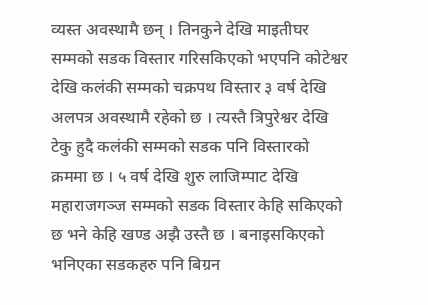व्यस्त अवस्थामै छन् । तिनकुने देखि माइतीघर सम्मको सडक विस्तार गरिसकिएको भएपनि कोटेश्वर देखि कलंकी सम्मको चक्रपथ विस्तार ३ वर्ष देखि अलपत्र अवस्थामै रहेको छ । त्यस्तै त्रिपुरेश्वर देखि टेकु हुदै कलंकी सम्मको सडक पनि विस्तारको क्रममा छ । ५ वर्ष देखि शुरु लाजिम्पाट देखि महाराजगञ्ज सम्मको सडक विस्तार केहि सकिएको छ भने केहि खण्ड अझै उस्तै छ । बनाइसकिएको भनिएका सडकहरु पनि बिग्रन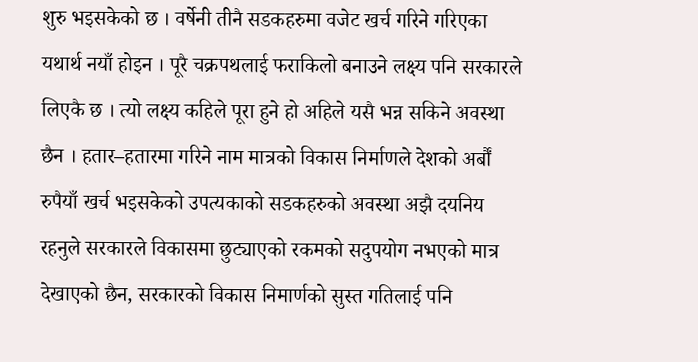शुरु भइसकेको छ । वर्षेनी तीनै सडकहरुमा वजेट खर्च गरिने गरिएका यथार्थ नयाँ होइन । पूरै चक्रपथलाई फराकिलो बनाउने लक्ष्य पनि सरकारले लिएकै छ । त्यो लक्ष्य कहिले पूरा हुने हो अहिले यसै भन्न सकिने अवस्था छैन । हतार–हतारमा गरिने नाम मात्रको विकास निर्माणले देशको अर्बौं रुपैयाँ खर्च भइसकेको उपत्यकाको सडकहरुको अवस्था अझै दयनिय रहनुले सरकारले विकासमा छुट्याएको रकमको सदुपयोग नभएको मात्र देखाएको छैन, सरकारको विकास निमार्णको सुस्त गतिलाई पनि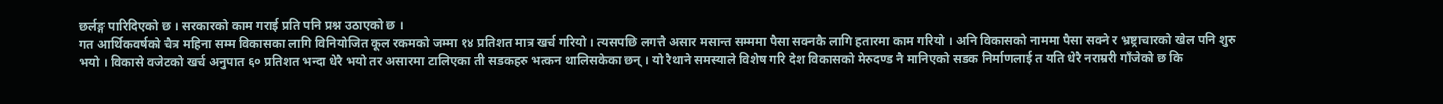छर्लङ्ग पारिदिएको छ । सरकारको काम गराई प्रति पनि प्रश्न उठाएको छ ।
गत आर्थिकवर्षको चैत्र महिना सम्म विकासका लागि विनियोजित कूल रकमको जम्मा १४ प्रतिशत मात्र खर्च गरियो । त्यसपछि लगत्तै असार मसान्त सम्ममा पैसा सक्नकै लागि हतारमा काम गरियो । अनि विकासको नाममा पैसा सक्ने र भ्रष्ट्राचारको खेल पनि शुरु भयो । विकासे वजेटको खर्च अनुपात ६० प्रतिशत भन्दा धेरै भयो तर असारमा टालिएका ती सडकहरु भत्कन थालिसकेका छन् । यो रैथाने समस्याले विशेष गरि देश विकासको मेरुदण्ड नै मानिएको सडक निर्माणलाई त यति धेरै नराम्ररी गाँजेको छ कि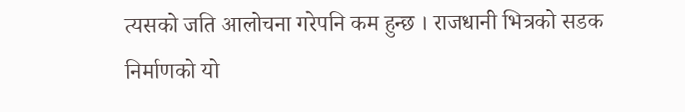त्यसको जति आलोचना गरेपनि कम हुन्छ । राजधानी भित्रको सडक निर्माणको यो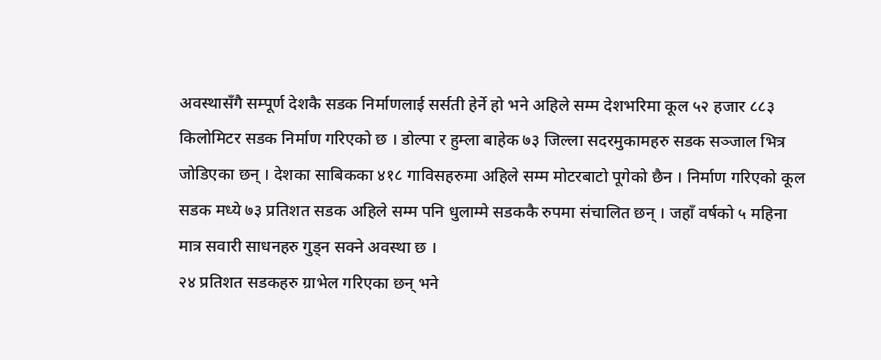अवस्थासँगै सम्पूर्ण देशकै सडक निर्माणलाई सर्सती हेर्ने हो भने अहिले सम्म देशभरिमा कूल ५२ हजार ८८३ किलोमिटर सडक निर्माण गरिएको छ । डोल्पा र हुम्ला बाहेक ७३ जिल्ला सदरमुकामहरु सडक सञ्जाल भित्र जोडिएका छन् । देशका साबिकका ४१८ गाविसहरुमा अहिले सम्म मोटरबाटो पूगेको छैन । निर्माण गरिएको कूल सडक मध्ये ७३ प्रतिशत सडक अहिले सम्म पनि धुलाम्मे सडककै रुपमा संचालित छन् । जहाँ वर्षको ५ महिना मात्र सवारी साधनहरु गुड्न सक्ने अवस्था छ ।
२४ प्रतिशत सडकहरु ग्राभेल गरिएका छन् भने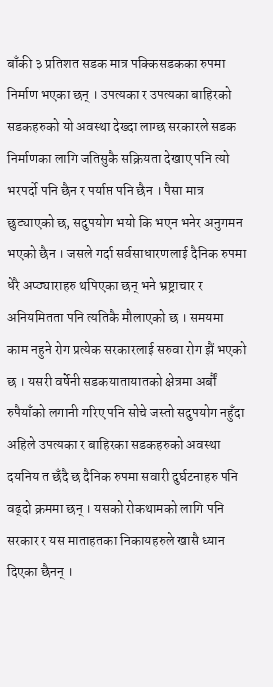बाँकी ३ प्रतिशत सडक मात्र पक्किसडकका रुपमा निर्माण भएका छन् । उपत्यका र उपत्यका बाहिरको सडकहरुको यो अवस्था देख्दा लाग्छ सरकारले सडक निर्माणका लागि जतिसुकै सक्रियता देखाए पनि त्यो भरपर्दो पनि छैन र पर्याप्त पनि छैन । पैसा मात्र छुट्याएको छ, सदुपयोग भयो कि भएन भनेर अनुगमन भएको छैन । जसले गर्दा सर्वसाधारणलाई दैनिक रुपमा धेरै अप्ठ्याराहरु थपिएका छन् भने भ्रष्ट्राचार र अनियमितता पनि त्यतिकै मौलाएको छ । समयमा काम नहुने रोग प्रत्येक सरकारलाई सरुवा रोग झैं भएको छ । यसरी वर्षेनी सडकयातायातको क्षेत्रमा अर्बौं रुपैयाँको लगानी गरिए पनि सोचे जस्तो सदुपयोग नहुँदा अहिले उपत्यका र बाहिरका सडकहरुको अवस्था दयनिय त छँदै छ दैनिक रुपमा सवारी दुर्घटनाहरु पनि वढ्दो क्रममा छन् । यसको रोकथामको लागि पनि सरकार र यस माताहतका निकायहरुले खासै ध्यान दिएका छैनन् ।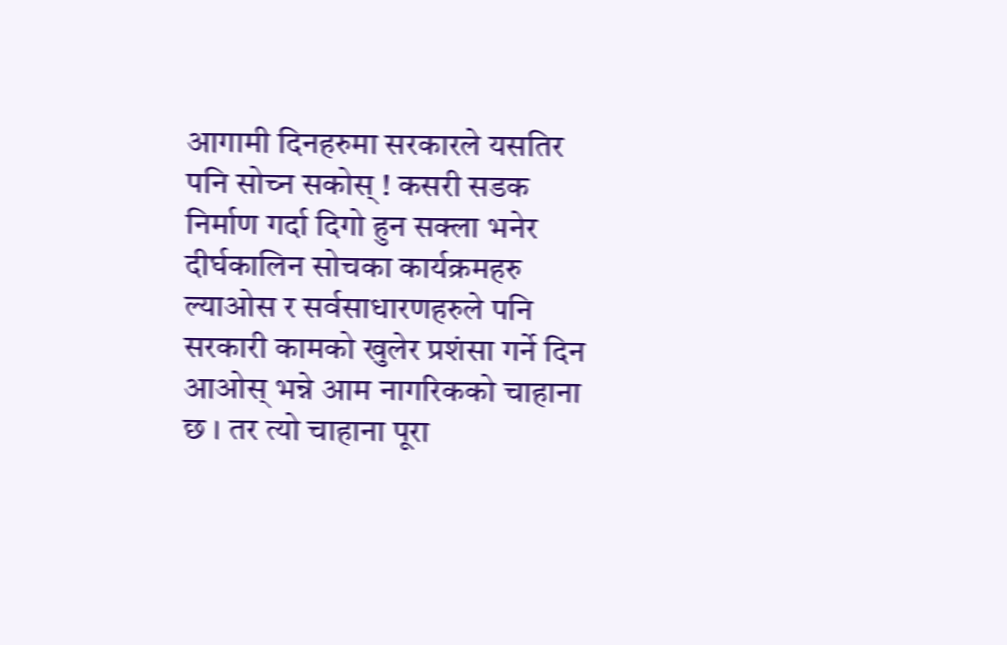आगामी दिनहरुमा सरकारले यसतिर पनि सोच्न सकोस् ! कसरी सडक निर्माण गर्दा दिगो हुन सक्ला भनेर दीर्घकालिन सोचका कार्यक्रमहरु ल्याओस र सर्वसाधारणहरुले पनि सरकारी कामको खुलेर प्रशंसा गर्ने दिन आओस् भन्ने आम नागरिकको चाहाना छ । तर त्यो चाहाना पूरा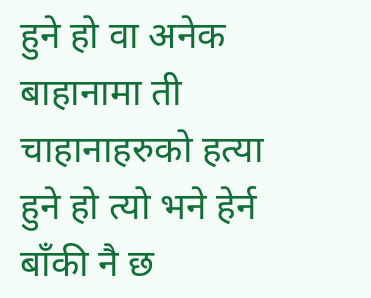हुने हो वा अनेक बाहानामा ती चाहानाहरुको हत्या हुने हो त्यो भने हेर्न बाँकी नै छ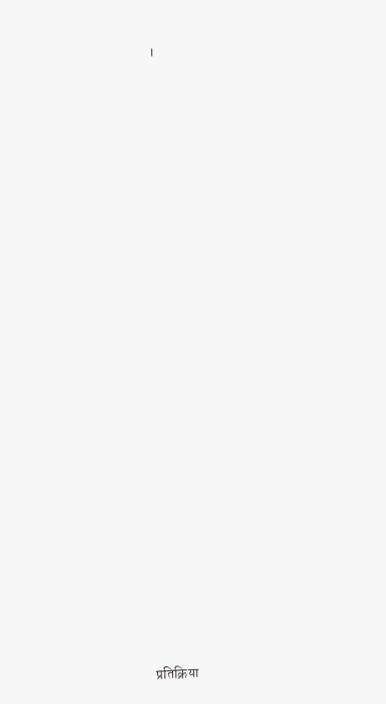।





























प्रतिक्रिया